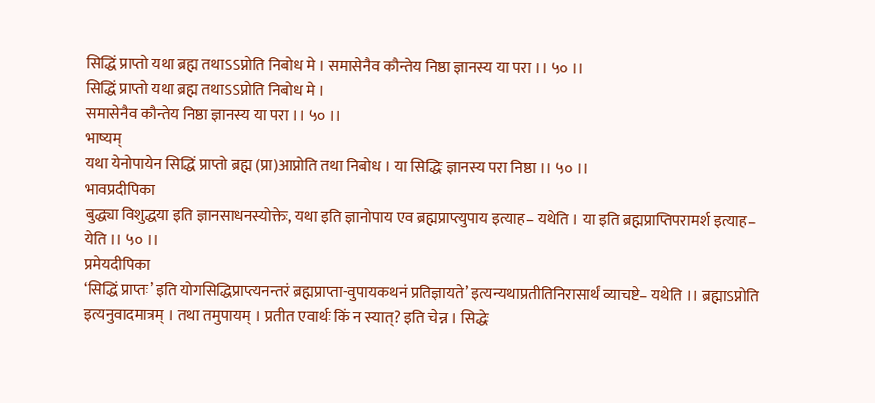सिद्धिं प्राप्तो यथा ब्रह्म तथाऽऽप्नोति निबोध मे । समासेनैव कौन्तेय निष्ठा ज्ञानस्य या परा ।। ५० ।।
सिद्धिं प्राप्तो यथा ब्रह्म तथाऽऽप्नोति निबोध मे ।
समासेनैव कौन्तेय निष्ठा ज्ञानस्य या परा ।। ५० ।।
भाष्यम्
यथा येनोपायेन सिद्धिं प्राप्तो ब्रह्म (प्रा)आप्नोति तथा निबोध । या सिद्धिः ज्ञानस्य परा निष्ठा ।। ५० ।।
भावप्रदीपिका
बुद्ध्या विशुद्धया इति ज्ञानसाधनस्योक्तेः, यथा इति ज्ञानोपाय एव ब्रह्मप्राप्त्युपाय इत्याह– यथेति । या इति ब्रह्मप्राप्तिपरामर्श इत्याह– येति ।। ५० ।।
प्रमेयदीपिका
‘सिद्धिं प्राप्तः’ इति योगसिद्धिप्राप्त्यनन्तरं ब्रह्मप्राप्ता-वुपायकथनं प्रतिज्ञायते’ इत्यन्यथाप्रतीतिनिरासार्थं व्याचष्टे– यथेति ।। ब्रह्माऽप्नोति इत्यनुवादमात्रम् । तथा तमुपायम् । प्रतीत एवार्थः किं न स्यात्? इति चेन्न । सिद्धेः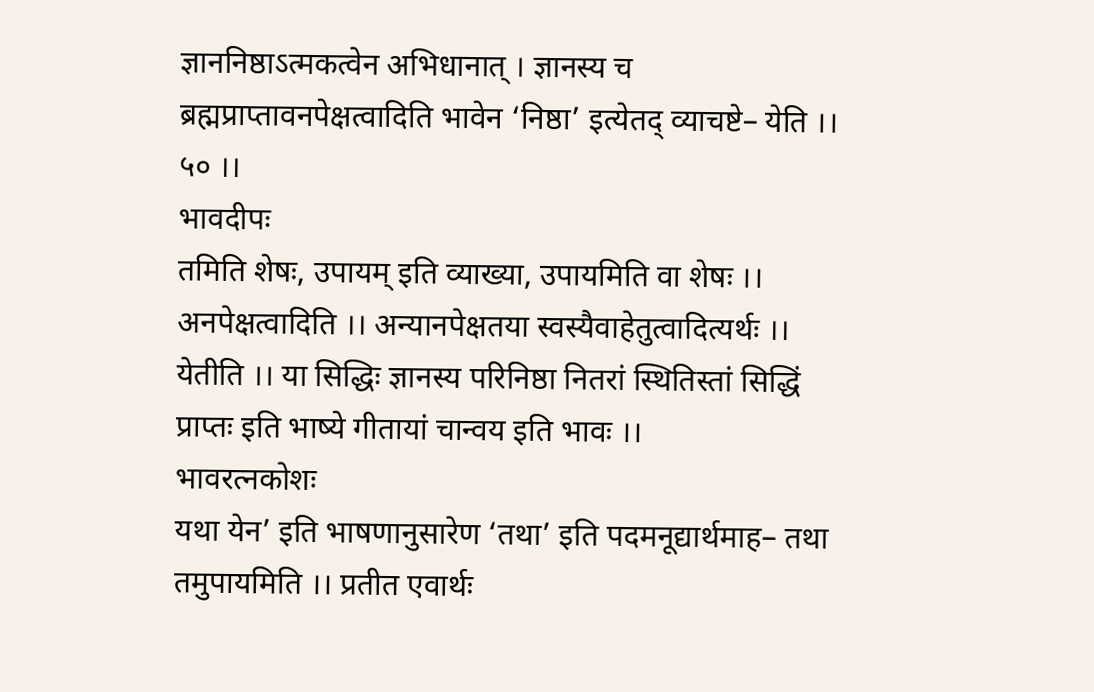ज्ञाननिष्ठाऽत्मकत्वेन अभिधानात् । ज्ञानस्य च ब्रह्मप्राप्तावनपेक्षत्वादिति भावेन ‘निष्ठा’ इत्येतद् व्याचष्टे– येति ।। ५० ।।
भावदीपः
तमिति शेषः, उपायम् इति व्याख्या, उपायमिति वा शेषः ।। अनपेक्षत्वादिति ।। अन्यानपेक्षतया स्वस्यैवाहेतुत्वादित्यर्थः ।। येतीति ।। या सिद्धिः ज्ञानस्य परिनिष्ठा नितरां स्थितिस्तां सिद्धिं प्राप्तः इति भाष्ये गीतायां चान्वय इति भावः ।।
भावरत्नकोशः
यथा येन’ इति भाषणानुसारेण ‘तथा’ इति पदमनूद्यार्थमाह– तथा तमुपायमिति ।। प्रतीत एवार्थः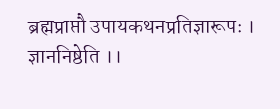ब्रह्मप्राप्तौ उपायकथनप्रतिज्ञारूपः । ज्ञाननिष्ठेति ।।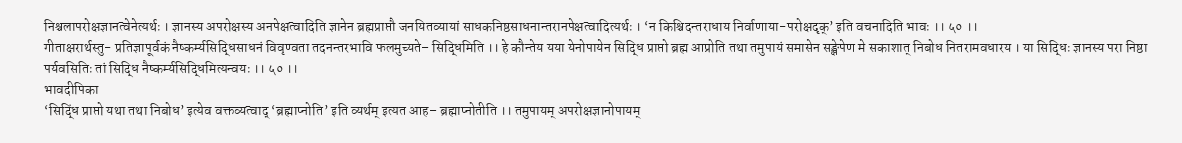निश्चलापरोक्षज्ञानत्वेनेत्यर्थः । ज्ञानस्य अपरोक्षस्य अनपेक्षत्वादिति ज्ञानेन ब्रह्मप्राप्तौ जनयितव्यायां साधकनिष्ठसाधनान्तरानपेक्षत्वादित्यर्थः । ‘न किश्चिदन्तराधाय निर्वाणाया-परोक्षदृक्’ इति वचनादिति भावः ।। ५० ।।
गीताक्षरार्थस्तु- प्रतिज्ञापूर्वकं नैष्कर्म्यसिद्धिसाधनं विवृण्वता तदनन्तरभावि फलमुच्यते– सिद्धिमिति ।। हे कौन्तेय यया येनोपायेन सिद्धि प्राप्तो ब्रह्म आप्रोति तथा तमुपायं समासेन सङ्क्षेपेण मे सकाशात् निबोध नितरामवधारय । या सिद्धिः ज्ञानस्य परा निष्ठा पर्यवसितिः तां सिद्धि नैष्कर्म्यसिद्धिमित्यन्वयः ।। ५० ।।
भावदीपिका
‘सिद्धिं प्राप्तो यथा तथा निबोध’ इत्येव वक्तव्यत्वाद् ‘ब्रह्माप्नोति’ इति व्यर्थम् इत्यत आह– ब्रह्माप्नोतीति ।। तमुपायम् अपरोक्षज्ञानोपायम्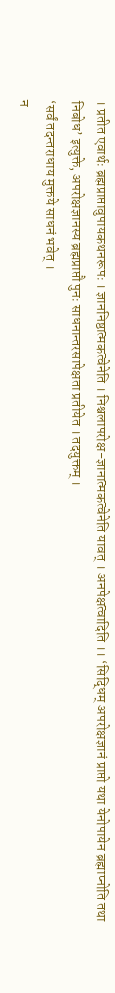। प्रतीत एवार्थः ब्रह्मप्राप्तावुपायकथनरूपः । ज्ञाननिष्ठात्मकत्वेनेति । निश्चलापरोक्ष-ज्ञानात्मकत्वेनेति यावत् । अनपेक्षत्वादिति ।। ‘सिद्धिम् अपरोक्षज्ञानं प्राप्तो यथा येनोपायेन ब्रह्माप्नोति तथा निबोध’ इत्युक्ते, अपरोक्षज्ञानस्य ब्रह्मप्राप्तौ पुनः साधनान्तरसापेक्षता प्रतीयेत । तदयुक्तम् ।
‘सर्वं तदन्तराधाय मुक्तये साधनं भवेत् ।
न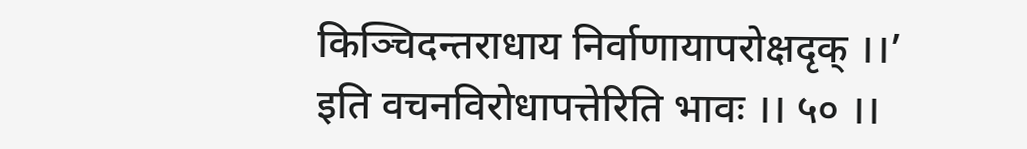किञ्चिदन्तराधाय निर्वाणायापरोक्षदृक् ।।’ इति वचनविरोधापत्तेरिति भावः ।। ५० ।।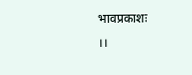भावप्रकाशः
।।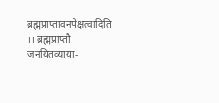ब्रह्मप्राप्तावनपेक्षत्वादिति ।। ब्रह्मप्राप्तौ जनयितव्याया-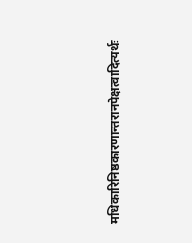मधिकारिनिष्ठकारणान्तरानपेक्षत्वादित्यर्थः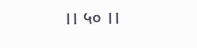।। ५० ।।